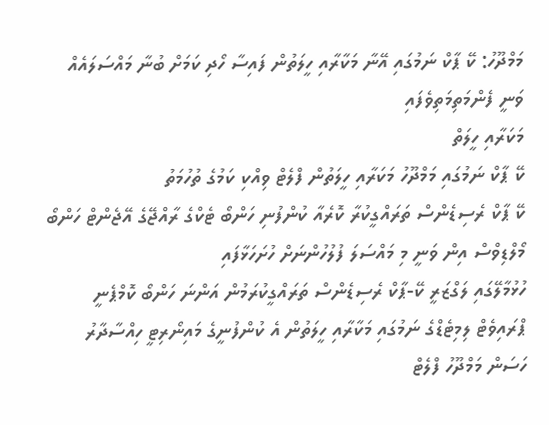މަމްދޫހު: ކޭ ޕާކް ނަމުގައި އޭނާ މަކާރާއި ހީލަތުން ފައިސާ ހޯދި ކަމަށް ބުނާ މައްސަލައެއް ވަނީ ފެންމަތިމަތިވެފައި
މަކަރާއި ހީލަތް
ކޭ ޕާކް ނަމުގައި މަމްދޫހު މަކަރާއި ހީލަތުން ފްލެޓް ވިއްކި ކަމުގެ ތުހުމަތު
ކޭ ޕާކް ރެސިޑެންސް ތަރައްގީކުރާ ކޮރެއާ ކުންފުނި ހަންބޯ ޓެކްގެ ރާއްޖޭގެ އޭޖެންޓް ހަންބޯ މޯލްޑިވްސް އިން ވަނީ މި މައްސަލަ ފުލުހުންނަށް ހުށަހަޅާފައި
ހުޅުމާލޭގައި ލަގްޒަރީ ކޭ-ޕާކް ރެސިޑެންސް ތަރައްގީކުރަމުން އަންނަ ހަންބޯ ކޮމްޕެނީ ޕްރައިވެޓް ލިމިޓެޑްގެ ނަމުގައި މަކާރާއި ހީލަތުން އެ ކުންފުނީގެ މައިނޯރިޓީ ހިއްސާދާރު ހަސަން މަމްދޫހު ފްލެޓް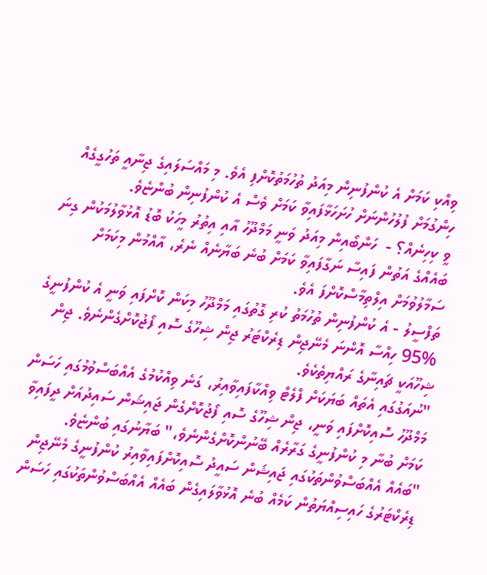ވިއްކި ކަމަށް އެ ކުންފުނިން މިއަދު ތުހުމަތުކޮށްފި އެވެ. މި މައްސަލައިގެ ޖިނާއީ ތަހުގީގެއް ހިންގުމަށް ފުލުހުންނަށް ހުށަހަޅާފައިވާ ކަމަށް ވެސް އެ ކުންފުނިން ބުންޏެވެ.
ވީ ކިހިނެއް؟ -  ހަންބޯއިން މިއަދު ވަނީ މަމްދޫހު އާއި އިތުރު މީހަކު ބޮޑު އޮޅުވާލުމަކުން ގިނަ ބައެއްގެ އަތުން ފައިސާ ނަގާފައިވާ ކަމަށް ބުނެ ބަޔާނެއް ނެރެ، އާއްމުން މިކަމަށް ސަމާލުވުމަށް އިލްތިމާސްކޮށްފަ އެވެ.
ތަފްސީލު - އެ ކުންފުނިން ތުހުމަތު ކުރި ގޮތުގައި މަމްދޫހު މިކަން ކޮށްފައި ވަނީ އެ ކުންފުނީގެ %95 ހިއްސާ އޮންނަ މެނޭޖިން ޑިރެކްޓަރު ޖިން ޝިހޫގެ ސޮއި ފޯޖުކޮށްގެންނެވެ. ޖިން ޝިހޫއަކީ ޗައިނާގެ ރައްޔިތެކެވެ.
"ނުއަގުގައި އެތައް ބަޔަކަށް ފްލެޓް ވިއްކާފައިވާއިރު، ގަނެ ވިއްކުމުގެ އެއްބަސްވުމުގައި ހަސަން މަމްދޫހު ސޮއިކޮށްފައި ވަނީ، ޖިން ޝިހޫގެ ސޮއި ފޯޖުކޮށްގެން ޖައިޝަން ސައިދުއަށް ދީފައިވާ ކަމަށް ބުނާ މި ކުންފުނީގެ ގަރާރެއް ބޭނުންކޮށްގެންނެވެ،" ބަޔާނުގައި ބުންޏެވެ.
"ބައެއް އެއްބަސްވުންތަކުގައި ޖައިޝަން ސައީދު ސޮއިކޮށްފައިވާއިރު ކުންފުނީގެ މެނޭޖިން ޑިރެކްޓަރުގެ ހައިސިއްޔަތުން ކަމެއް ބުނެ އޮޅުވާލައިގެން ބައެއް އެއްބަސްވުންތަކުގައި ހަސަން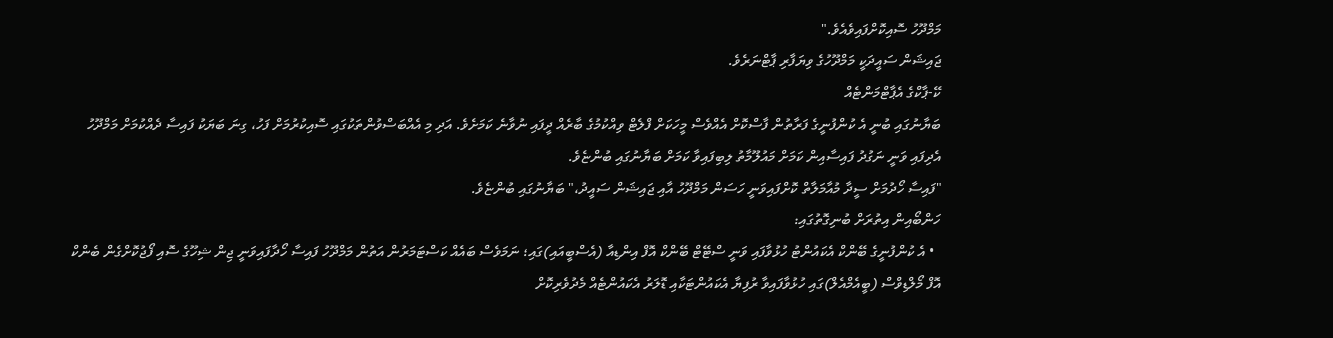މަމްދޫހު ސޮއިކޮށްފައިވެއެވެ."
ޖައިޝަން ސައީދަކީ މަމްދޫހުގެ ވިޔަފާރި ޕާޓްނަރެވެ.
ކޭ-ޕާކްގެ އެޕާޓްމަންޓެއް
ބަޔާނުގައި ބުނީ އެ ކުންފުނީގެ ފަރާތުން ފާސްކޮށް އެއްވެސް މީހަކަށް ފްލެޓް ވިއްކުމުގެ ބާރެއް ދީފައި ނުވާނެ ކަމަށެވެ. އަދި މި އެއްބަސްވުންތަކުގައި ސޮއިކުރުމަށް ފަހު، ގިނަ ބަޔަކު ފައިސާ ދެއްކުމަށް މަމްދޫހު އެދިފައި ވަނީ ނަގުދު ފައިސާއިން ކަމަށް މައުލޫމާތު ލިބިފައިވާ ކަމަށް ބަޔާނުގައި ބުންޏެވެ.
"ފައިސާ ހޯދުމަށް ސީދާ މުއާމަލާތް ކޮށްފައިވަނީ ހަސަން މަމްދޫހު އާއި ޖައިޝަން ސައީދު،" ބަޔާނުގައި ބުންޏެވެ.
ހަންބޯއިން އިތުރަށް ބުނިގޮތުގައި:
  • އެ ކުންފުނީގެ ބޭންކް އެކައުންޓު ހުޅުވާފައި ވަނީ ސްޓޭޓް ބޭންކް އޮފް އިންޑިއާ (އެސްބީއައި)ގައި؛ ނަމަވެސް ބައެއް ކަސްޓަމަރުން އަތުން މަމްދޫހު ފައިސާ ހޯދާފައިވަނީ ޖިން ޝިހޫގެ ސޮއި ފޯޖުކޮށްގެން ބެންކް އޮފް މޯލްޑިވްސް (ބީއެމްއެލް)ގައި ހުޅުވާފައިވާ ރުފިޔާ އެކައުންޓަކާއި ޑޮލަރު އެކައުންޓެއް މެދުވެރިކޮށް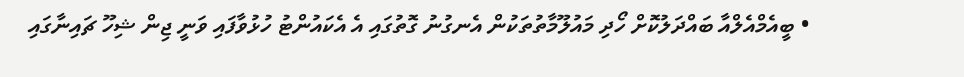• ބީއެމްއެލްއާ ބައްދަލުކޮށް ހޯދި މައުލޫމާތުތަކުން އެނގުނު ގޮތުގައި އެ އެކައުންޓު ހުޅުވާފައި ވަނީ ޖިން ޝިހޫ ޗައިނާގައި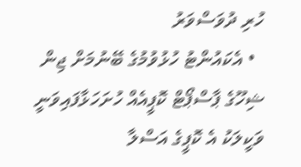ހުރި ދުވަސްވަރު
  • އެކައުންޓު ހުޅުވުމުގެ ބޭނުމަށް ޖިން ޝިހޫގެ ޕާސްޕޯޓް ކޮޕީއެއް ހުށަހަޅާފައިވަނީ ވަކީލަކު އެ ކޮޕީގެ އަސްލާ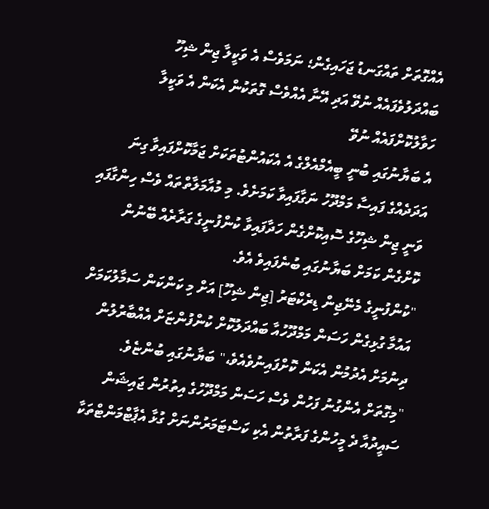އެއްގޮތަށް ތައްގަނޑު ޖަހައިގެން؛ ނަމަވެސް އެ ވަކީލާ ޖިން ޝިހޫ ބައްދަލުވެފައެއް ނުވޭ އަދި އޭނާ އެއްވެސް ގޮތަކުން އެކަން އެ ވަކީލާ ހަވާލުކޮށްފައެއް ނުވޭ
އެ ބަޔާނުގައި ބުނީ ބީއެމްއެލްގެ އެ އެކައުންޓުތަކަށް ޖަމާކޮށްފައިވާ ގިނަ އަދަދެއްގެ ފައިސާ މަމްދޫހު ނަގާފައިވާ ކަމަށެވެ. މި މުއާމަލާތްތައް ވެސް ހިންގާފައި ވަނީ ޖިން ޝިހޫގެ ސޮއިކޮށްގެން ހަދާފައިވާ ކުންފުނީގެ ގަރާރެއް ބޭނުން ކޮށްގެން ކަމަށް ބަޔާނުގައި ބުނެފައިވެ އެވެ.
"ކުންފުނީގެ މެނޭޖިން ޑިރެކްޓަރު [ޖިން ޝިހޫ] އަށް މި ކަންކަން ސަމާލުކަމަށް އައުމާ ގުޅިގެން ހަސަން މަމްދޫހުއާ ބައްދަލުކޮށް ކުންފުންޏަށް އެއްބާރުލުން ދިނުމަށް އެދުމުން އެކަން ކޮށްފައިނުވެއެވެ،" ބަޔާނުގައި ބުންޏެވެ.
"މިގޮތަށް އެންގުނު ފަހުން ވެސް ހަސަން މަމްދޫހުގެ އިތުރުން ޖައިޝަން ސައީދުއާ ދެ މީހުންގެ ފަރާތުން އެކި ކަސްޓަމަރުންނަށް ގުޅާ އެޕާޓްމަންޓްތަކާ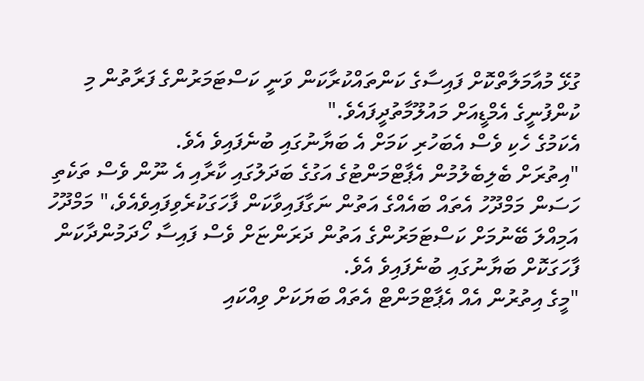ގުޅޭ މުއާމަލާތްކޮށް ފައިސާގެ ކަންތައްކުރާކަން ވަނީ ކަސްޓަމަރުންގެ ފަރާތުން މި ކުންފުނީގެ އެމްޑީއަށް މައުލޫމާތުދީފައެވެ."
އެކަމުގެ ހެކި ވެސް އެބަހުރި ކަމަށް އެ ބަޔާނުގައި ބުނެފައިވެ އެވެ.
"އިތުރަށް ބެލިބެލުމުން އެޕާޓްމަންޓުގެ އަގުގެ ބަދަލުގައި ކާރާއި އެ ނޫން ވެސް ތަކެތި ހަސަން މަމްދޫހު އެތައް ބައެއްގެ އަތުން ނަގާފައިވާކަން ފާހަގަކުރެވިފައިވެއެވެ،" މަމްދޫހު އަމިއްލަ ބޭނުމަށް ކަސްޓަމަރުންގެ އަތުން ދަރަންޏަށް ވެސް ފައިސާ ހޯދަމުންދާކަން ފާހަގަކޮށް ބަޔާނުގައި ބުނެފައިވެ އެވެ.
"މީގެ އިތުރުން އެއް އެޕާޓްމަންޓް އެތައް ބަޔަކަށް ވިއްކައި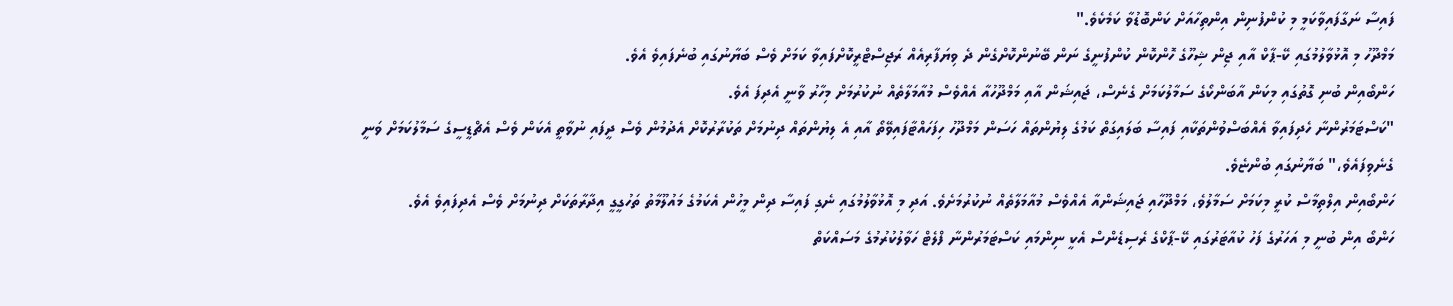ފައިސާ ނަގާފައިވާކަމީ މި ކުންފުނިން އިންތިހާއަށް ކަންބޮޑުވާ ކަމެކެވެ."
މަމްދޫހު މި އޮޅުވާލުމުގައި ކޭ-ޕާކް އާއި ޖިން ޝިހޫގެ ހޮންކޮން ކުންފުނީގެ ނަން ބޭނުންކޮށްގެން ދެ ވިޔަފާރިއެއް ރަޖިސްޓްރީކޮށްފައިވާ ކަމަށް ވެސް ބަޔާނުގައި ބުނެފައިވެ އެވެ.
ހަންބޯއިން ބުނި ގޮތުގައި މިކަން އާބަންކޯގެ ސަމާލުކަމަށް ގެނެސް، ޖައިޝަން އާއި މަމްދޫހުއާ އެއްވެސް މުއާމަލާތެއް ނުކުރުމަށް މިހާރު ވާނީ އެދިފަ އެވެ.
"ކަސްޓަމަރުންނާ ހެދިފައިވާ އެއްބަސްވުންތަކާއި ފައިސާ ބަލައިގަތް ކަމުގެ ލިޔުންތައް ހަސަން މަމްދޫހު ހިފަހައްޓާފައިވޭތޯ އާއި އެ ލިޔުންތައް ދިނުމަށް ތަކުރާރުކޮށް އެދުމުން ވެސް ދީފައި ނުވާތީ އެކަން ވެސް އެޗްޑީސީގެ ސަމާލުކަމަށް ވަނީ ގެނެވިފައެވެ،" ބަޔާނުގައި ބުންޏެވެ.
ހަންބޯއިން އިލްތިމާސް ކުރީ މިކަމަށް ސަމާލުވެ، މަމްދޫހާއި ޖައިޝަންއާ އެއްވެސް މުއާމަލާތެއް ނުކުރުމަށެވެ. އަދި މި އޮޅުވާލުމުގައި ނެގި ފައިސާ ދިން މީހުން އެކަމުގެ މައުލޫމާތު ތަހުގީގީ އިދާރާތަކަށް ދިނުމަށް ވެސް އެދިފައިވެ އެވެ.
ހަންބޯ އިން ބުނީ މި އަހަރުގެ ފަހު ކުއާޓަރުގައި ކޭ-ޕާކްގެ ރެސިޑެންސް އެކީ ނިންމައި ކަސްޓަމަރުންނާ ފްލެޓް ހަވާލުކުރުމުގެ މަސައްކަތް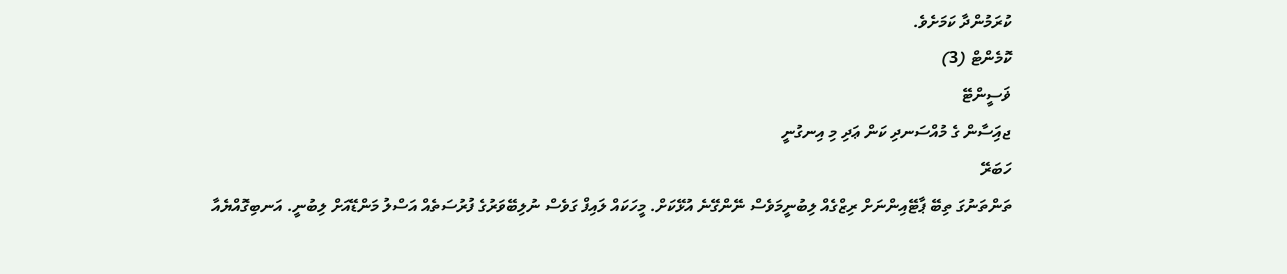ކުރަމުންދާ ކަމަށެވެ.
ކޮމެންޓް (3)
ޥަސީންޓޭ
ޖއަިސާން ގެ މުއްސަނދި ކަން ޢަދި މި އިނގުނީ
ހަބަރޭ
ތަންތަނުގަ ތިބޭ ޕާޓޭއިންނަށް ރިޒްގެއް ލިބުނީމަވެސް ނޭންގޭނެ އުޅޭކަށް. މީހަކައް ލައިފް ގަވެސް ނުލިބޭވަރުގެ ފުރުސަތެއް އަސްލު މަންޑޭއަށް ލިބުނީ. އަނބިގޮއްޔެއާ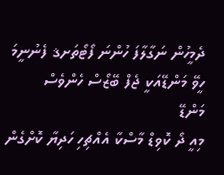ދެމީހުން ނަގާލާފަ ހުންނަ ފޯޓޯތަށޤ ފެނުނީމަ ހީވޭ މަންޑޭއަކީ ޖެފް ބޭޒޯސް ހެންވެސް
މަންޑޭ
މިއީ ދޯ ކޮވިޑް މާސްކާ އެއްޗިހި ހަދިޔާ ކޮށްގެން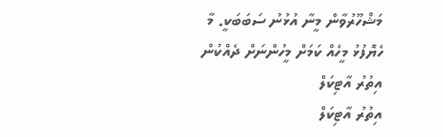މަޝްހޫރުވާން މީނާ އުޅުނު ސަބަބަކީ. މާ ހެޔޮފުޅު މީހެއް ކަމަށް މީހުންނަށް ދެއްކުން
އިތުރު އާޓިކަލް
އިތުރު އާޓިކަލް